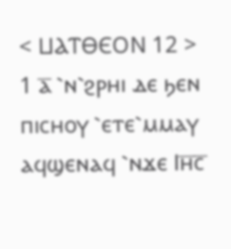< ⳘⲀⲦⲐⲈⲞⲚ 12 >
1 ⲁ̅ ⳿ⲛ⳿ϩⲣⲏⲓ ⲇⲉ ϧⲉⲛ ⲡⲓⲥⲏⲟⲩ ⳿ⲉⲧⲉ⳿ⲙⲙⲁⲩ ⲁϥϣⲉⲛⲁϥ ⳿ⲛϫⲉ Ⲓⲏ̅ⲥ̅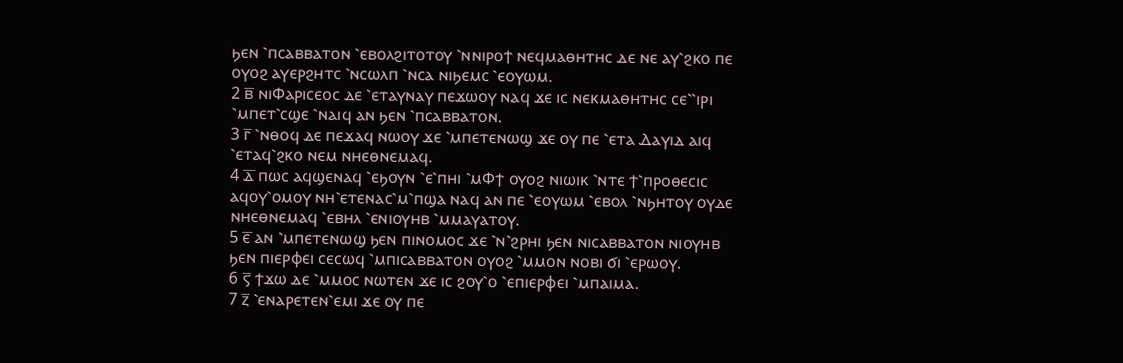ϧⲉⲛ ⳿ⲡⲥⲁⲃⲃⲁⲧⲟⲛ ⳿ⲉⲃⲟⲗϩⲓⲧⲟⲧⲟⲩ ⳿ⲛⲛⲓⲣⲟϯ ⲛⲉϥⲙⲁⲑⲏⲧⲏⲥ ⲇⲉ ⲛⲉ ⲁⲩ⳿ϩⲕⲟ ⲡⲉ ⲟⲩⲟϩ ⲁⲩⲉⲣϩⲏⲧⲥ ⳿ⲛⲥⲱⲗⲡ ⳿ⲛⲥⲁ ⲛⲓϧⲉⲙⲥ ⳿ⲉⲟⲩⲱⲙ.
2 ⲃ̅ ⲛⲓⲪⲁⲣⲓⲥⲉⲟⲥ ⲇⲉ ⳿ⲉⲧⲁⲩⲛⲁⲩ ⲡⲉϫⲱⲟⲩ ⲛⲁϥ ϫⲉ ⲓⲥ ⲛⲉⲕⲙⲁⲑⲏⲧⲏⲥ ⲥⲉ⳿⳿ⲓⲣⲓ ⳿ⲙⲡⲉⲧ⳿ⲥϣⲉ ⳿ⲛⲁⲓϥ ⲁⲛ ϧⲉⲛ ⳿ⲡⲥⲁⲃⲃⲁⲧⲟⲛ.
3 ⲅ̅ ⳿ⲛⲑⲟϥ ⲇⲉ ⲡⲉϫⲁϥ ⲛⲱⲟⲩ ϫⲉ ⳿ⲙⲡⲉⲧⲉⲛⲱϣ ϫⲉ ⲟⲩ ⲡⲉ ⳿ⲉⲧⲁ Ⲇⲁⲩⲓⲇ ⲁⲓϥ ⳿ⲉⲧⲁϥ⳿ϩⲕⲟ ⲛⲉⲙ ⲛⲏⲉⲑⲛⲉⲙⲁϥ.
4 ⲇ̅ ⲡⲱⲥ ⲁϥϣⲉⲛⲁϥ ⳿ⲉϧⲟⲩⲛ ⳿ⲉ⳿ⲡⲏⲓ ⳿ⲙⲪϯ ⲟⲩⲟϩ ⲛⲓⲱⲓⲕ ⳿ⲛⲧⲉ ϯ⳿ⲡⲣⲟⲑⲉⲥⲓⲥ ⲁϥⲟⲩ⳿ⲟⲙⲟⲩ ⲛⲏ⳿ⲉⲧⲉⲛⲁⲥ⳿ⲙ⳿ⲡϣⲁ ⲛⲁϥ ⲁⲛ ⲡⲉ ⳿ⲉⲟⲩⲱⲙ ⳿ⲉⲃⲟⲗ ⳿ⲛϧⲏⲧⲟⲩ ⲟⲩⲇⲉ ⲛⲏⲉⲑⲛⲉⲙⲁϥ ⳿ⲉⲃⲏⲗ ⳿ⲉⲛⲓⲟⲩⲏⲃ ⳿ⲙⲙⲁⲩⲁⲧⲟⲩ.
5 ⲉ̅ ⲁⲛ ⳿ⲙⲡⲉⲧⲉⲛⲱϣ ϧⲉⲛ ⲡⲓⲛⲟⲙⲟⲥ ϫⲉ ⳿ⲛ⳿ϩⲣⲏⲓ ϧⲉⲛ ⲛⲓⲥⲁⲃⲃⲁⲧⲟⲛ ⲛⲓⲟⲩⲏⲃ ϧⲉⲛ ⲡⲓⲉⲣⲫⲉⲓ ⲥⲉⲥⲱϥ ⳿ⲙⲡⲓⲥⲁⲃⲃⲁⲧⲟⲛ ⲟⲩⲟϩ ⳿ⲙⲙⲟⲛ ⲛⲟⲃⲓ ϭⲓ ⳿ⲉⲣⲱⲟⲩ.
6 ⲋ̅ ϯϫⲱ ⲇⲉ ⳿ⲙⲙⲟⲥ ⲛⲱⲧⲉⲛ ϫⲉ ⲓⲥ ϩⲟⲩ⳿ⲟ ⳿ⲉⲡⲓⲉⲣⲫⲉⲓ ⳿ⲙⲡⲁⲓⲙⲁ.
7 ⲍ̅ ⳿ⲉⲛⲁⲣⲉⲧⲉⲛ⳿ⲉⲙⲓ ϫⲉ ⲟⲩ ⲡⲉ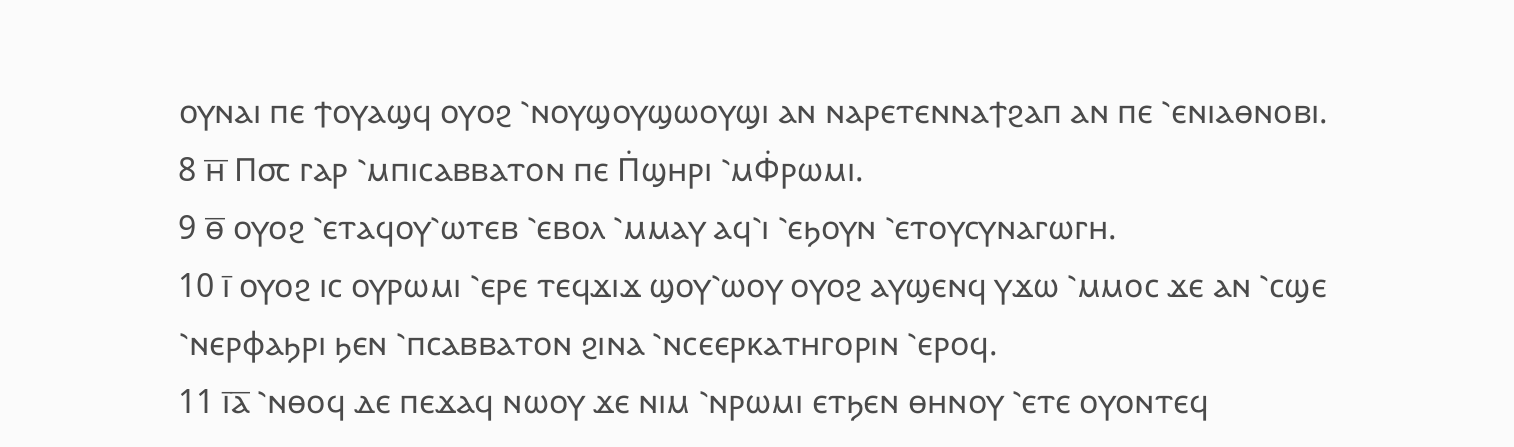ⲟⲩⲛⲁⲓ ⲡⲉ ϯⲟⲩⲁϣϥ ⲟⲩⲟϩ ⳿ⲛⲟⲩϣⲟⲩϣⲱⲟⲩϣⲓ ⲁⲛ ⲛⲁⲣⲉⲧⲉⲛⲛⲁϯϩⲁⲡ ⲁⲛ ⲡⲉ ⳿ⲉⲛⲓⲁⲑⲛⲟⲃⲓ.
8 ⲏ̅ Ⲡ⳪ ⲅⲁⲣ ⳿ⲙⲡⲓⲥⲁⲃⲃⲁⲧⲟⲛ ⲡⲉ Ⲡ̇ϣⲏⲣⲓ ⳿ⲙⲪ̇ⲣⲱⲙⲓ.
9 ⲑ̅ ⲟⲩⲟϩ ⳿ⲉⲧⲁϥⲟⲩ⳿ⲱⲧⲉⲃ ⳿ⲉⲃⲟⲗ ⳿ⲙⲙⲁⲩ ⲁϥ⳿ⲓ ⳿ⲉϧⲟⲩⲛ ⳿ⲉⲧⲟⲩⲥⲩⲛⲁⲅⲱⲅⲏ.
10 ⲓ̅ ⲟⲩⲟϩ ⲓⲥ ⲟⲩⲣⲱⲙⲓ ⳿ⲉⲣⲉ ⲧⲉϥϫⲓϫ ϣⲟⲩ⳿ⲱⲟⲩ ⲟⲩⲟϩ ⲁⲩϣⲉⲛϥ ⲩϫⲱ ⳿ⲙⲙⲟⲥ ϫⲉ ⲁⲛ ⳿ⲥϣⲉ ⳿ⲛⲉⲣⲫⲁϧⲣⲓ ϧⲉⲛ ⳿ⲡⲥⲁⲃⲃⲁⲧⲟⲛ ϩⲓⲛⲁ ⳿ⲛⲥⲉⲉⲣⲕⲁⲧⲏⲅⲟⲣⲓⲛ ⳿ⲉⲣⲟϥ.
11 ⲓ̅ⲁ̅ ⳿ⲛⲑⲟϥ ⲇⲉ ⲡⲉϫⲁϥ ⲛⲱⲟⲩ ϫⲉ ⲛⲓⲙ ⳿ⲛⲣⲱⲙⲓ ⲉⲧϧⲉⲛ ⲑⲏⲛⲟⲩ ⳿ⲉⲧⲉ ⲟⲩⲟⲛⲧⲉϥ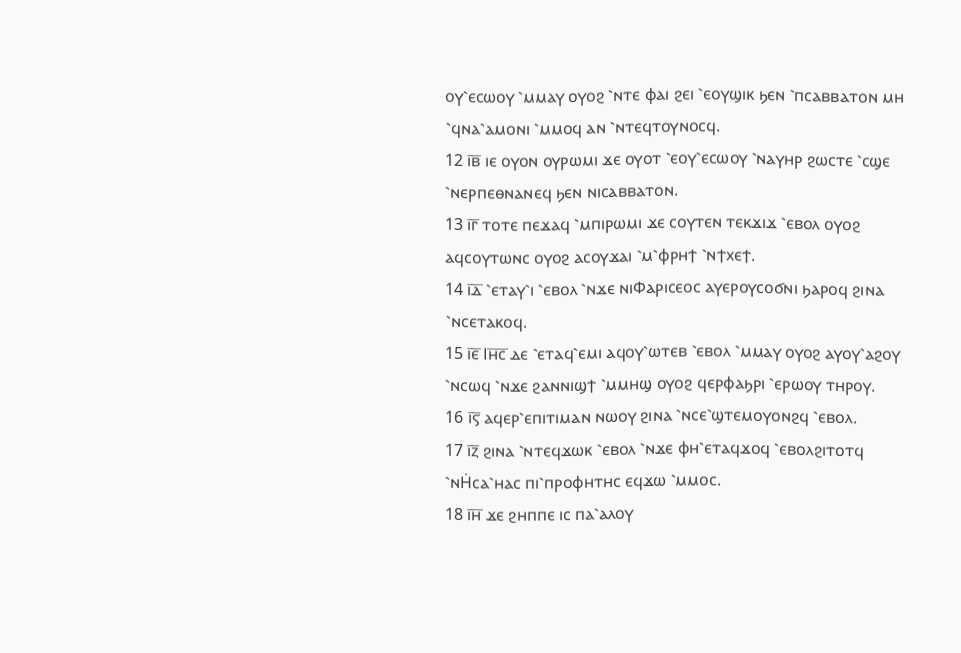ⲟⲩ⳿ⲉⲥⲱⲟⲩ ⳿ⲙⲙⲁⲩ ⲟⲩⲟϩ ⳿ⲛⲧⲉ ⲫⲁⲓ ϩⲉⲓ ⳿ⲉⲟⲩϣⲓⲕ ϧⲉⲛ ⳿ⲡⲥⲁⲃⲃⲁⲧⲟⲛ ⲙⲏ ⳿ϥⲛⲁ⳿ⲁⲙⲟⲛⲓ ⳿ⲙⲙⲟϥ ⲁⲛ ⳿ⲛⲧⲉϥⲧⲟⲩⲛⲟⲥϥ.
12 ⲓ̅ⲃ̅ ⲓⲉ ⲟⲩⲟⲛ ⲟⲩⲣⲱⲙⲓ ϫⲉ ⲟⲩⲟⲧ ⳿ⲉⲟⲩ⳿ⲉⲥⲱⲟⲩ ⳿ⲛⲁⲩⲏⲣ ϩⲱⲥⲧⲉ ⳿ⲥϣⲉ ⳿ⲛⲉⲣⲡⲉⲑⲛⲁⲛⲉϥ ϧⲉⲛ ⲛⲓⲥⲁⲃⲃⲁⲧⲟⲛ.
13 ⲓ̅ⲅ̅ ⲧⲟⲧⲉ ⲡⲉϫⲁϥ ⳿ⲙⲡⲓⲣⲱⲙⲓ ϫⲉ ⲥⲟⲩⲧⲉⲛ ⲧⲉⲕϫⲓϫ ⳿ⲉⲃⲟⲗ ⲟⲩⲟϩ ⲁϥⲥⲟⲩⲧⲱⲛⲥ ⲟⲩⲟϩ ⲁⲥⲟⲩϫⲁⲓ ⳿ⲙ⳿ⲫⲣⲏϯ ⳿ⲛϯⲭⲉϯ.
14 ⲓ̅ⲇ̅ ⳿ⲉⲧⲁⲩ⳿ⲓ ⳿ⲉⲃⲟⲗ ⳿ⲛϫⲉ ⲛⲓⲪⲁⲣⲓⲥⲉⲟⲥ ⲁⲩⲉⲣⲟⲩⲥⲟϭⲛⲓ ϧⲁⲣⲟϥ ϩⲓⲛⲁ ⳿ⲛⲥⲉⲧⲁⲕⲟϥ.
15 ⲓ̅ⲉ̅ Ⲓⲏ̅ⲥ̅ ⲇⲉ ⳿ⲉⲧⲁϥ⳿ⲉⲙⲓ ⲁϥⲟⲩ⳿ⲱⲧⲉⲃ ⳿ⲉⲃⲟⲗ ⳿ⲙⲙⲁⲩ ⲟⲩⲟϩ ⲁⲩⲟⲩ⳿ⲁϩⲟⲩ ⳿ⲛⲥⲱϥ ⳿ⲛϫⲉ ϩⲁⲛⲛⲓϣϯ ⳿ⲙⲙⲏϣ ⲟⲩⲟϩ ϥⲉⲣⲫⲁϧⲣⲓ ⳿ⲉⲣⲱⲟⲩ ⲧⲏⲣⲟⲩ.
16 ⲓ̅ⲋ̅ ⲁϥⲉⲣ⳿ⲉⲡⲓⲧⲓⲙⲁⲛ ⲛⲱⲟⲩ ϩⲓⲛⲁ ⳿ⲛⲥⲉ⳿ϣⲧⲉⲙⲟⲩⲟⲛϩϥ ⳿ⲉⲃⲟⲗ.
17 ⲓ̅ⲍ̅ ϩⲓⲛⲁ ⳿ⲛⲧⲉϥϫⲱⲕ ⳿ⲉⲃⲟⲗ ⳿ⲛϫⲉ ⲫⲏ⳿ⲉⲧⲁϥϫⲟϥ ⳿ⲉⲃⲟⲗϩⲓⲧⲟⲧϥ ⳿ⲛⲎ̇ⲥⲁ⳿ⲏⲁⲥ ⲡⲓ⳿ⲡⲣⲟⲫⲏⲧⲏⲥ ⲉϥϫⲱ ⳿ⲙⲙⲟⲥ.
18 ⲓ̅ⲏ̅ ϫⲉ ϩⲏⲡⲡⲉ ⲓⲥ ⲡⲁ⳿ⲁⲗⲟⲩ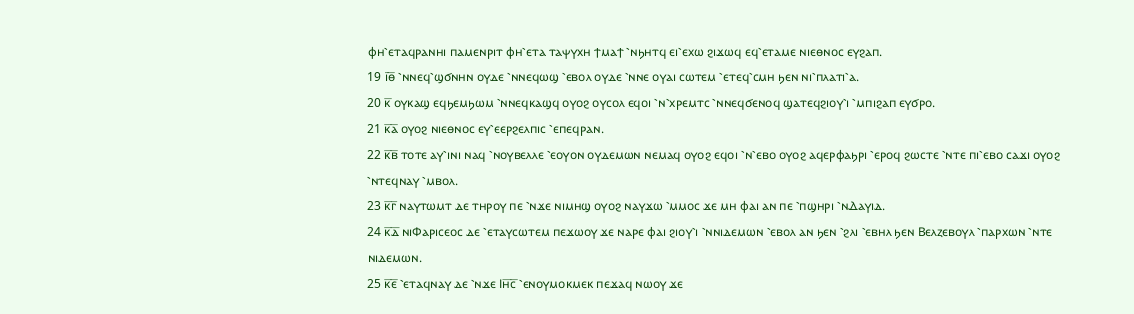ⲫⲏ⳿ⲉⲧⲁϥⲣⲁⲛⲏⲓ ⲡⲁⲙⲉⲛⲣⲓⲧ ⲫⲏ⳿ⲉⲧⲁ ⲧⲁⲯⲩⲭⲏ ϯⲙⲁϯ ⳿ⲛϧⲏⲧϥ ⲉⲓ⳿ⲉⲭⲱ ϩⲓϫⲱϥ ⲉϥ⳿ⲉⲧⲁⲙⲉ ⲛⲓⲉⲑⲛⲟⲥ ⲉⲩϩⲁⲡ.
19 ⲓ̅ⲑ̅ ⳿ⲛⲛⲉϥ⳿ϣϭⲛⲏⲛ ⲟⲩⲇⲉ ⳿ⲛⲛⲉϥⲱϣ ⳿ⲉⲃⲟⲗ ⲟⲩⲇⲉ ⳿ⲛⲛⲉ ⲟⲩⲁⲓ ⲥⲱⲧⲉⲙ ⳿ⲉⲧⲉϥ⳿ⲥⲙⲏ ϧⲉⲛ ⲛⲓ⳿ⲡⲗⲁⲧⲓ⳿ⲁ.
20 ⲕ̅ ⲟⲩⲕⲁϣ ⲉϥϧⲉⲙϧⲱⲙ ⳿ⲛⲛⲉϥⲕⲁϣϥ ⲟⲩⲟϩ ⲟⲩⲥⲟⲗ ⲉϥⲟⲓ ⳿ⲛ⳿ⲭⲣⲉⲙⲧⲥ ⳿ⲛⲛⲉϥϭⲉⲛⲟϥ ϣⲁⲧⲉϥϩⲓⲟⲩ⳿ⲓ ⳿ⲙⲡⲓϩⲁⲡ ⲉⲩϭⲣⲟ.
21 ⲕ̅ⲁ̅ ⲟⲩⲟϩ ⲛⲓⲉⲑⲛⲟⲥ ⲉⲩ⳿ⲉⲉⲣϩⲉⲗⲡⲓⲥ ⳿ⲉⲡⲉϥⲣⲁⲛ.
22 ⲕ̅ⲃ̅ ⲧⲟⲧⲉ ⲁⲩ⳿ⲓⲛⲓ ⲛⲁϥ ⳿ⲛⲟⲩⲃⲉⲗⲗⲉ ⳿ⲉⲟⲩⲟⲛ ⲟⲩⲇⲉⲙⲱⲛ ⲛⲉⲙⲁϥ ⲟⲩⲟϩ ⲉϥⲟⲓ ⳿ⲛ⳿ⲉⲃⲟ ⲟⲩⲟϩ ⲁϥⲉⲣⲫⲁϧⲣⲓ ⳿ⲉⲣⲟϥ ϩⲱⲥⲧⲉ ⳿ⲛⲧⲉ ⲡⲓ⳿ⲉⲃⲟ ⲥⲁϫⲓ ⲟⲩⲟϩ ⳿ⲛⲧⲉϥⲛⲁⲩ ⳿ⲙⲃⲟⲗ.
23 ⲕ̅ⲅ̅ ⲛⲁⲩⲧⲱⲙⲧ ⲇⲉ ⲧⲏⲣⲟⲩ ⲡⲉ ⳿ⲛϫⲉ ⲛⲓⲙⲏϣ ⲟⲩⲟϩ ⲛⲁⲩϫⲱ ⳿ⲙⲙⲟⲥ ϫⲉ ⲙⲏ ⲫⲁⲓ ⲁⲛ ⲡⲉ ⳿ⲡϣⲏⲣⲓ ⳿ⲛⲆⲁⲩⲓⲇ.
24 ⲕ̅ⲇ̅ ⲛⲓⲪⲁⲣⲓⲥⲉⲟⲥ ⲇⲉ ⳿ⲉⲧⲁⲩⲥⲱⲧⲉⲙ ⲡⲉϫⲱⲟⲩ ϫⲉ ⲛⲁⲣⲉ ⲫⲁⲓ ϩⲓⲟⲩ⳿ⲓ ⳿ⲛⲛⲓⲇⲉⲙⲱⲛ ⳿ⲉⲃⲟⲗ ⲁⲛ ϧⲉⲛ ⳿ϩⲗⲓ ⳿ⲉⲃⲏⲗ ϧⲉⲛ Ⲃⲉⲗⲍⲉⲃⲟⲩⲗ ⳿ⲡⲁⲣⲭⲱⲛ ⳿ⲛⲧⲉ ⲛⲓⲇⲉⲙⲱⲛ.
25 ⲕ̅ⲉ̅ ⳿ⲉⲧⲁϥⲛⲁⲩ ⲇⲉ ⳿ⲛϫⲉ Ⲓⲏ̅ⲥ̅ ⳿ⲉⲛⲟⲩⲙⲟⲕⲙⲉⲕ ⲡⲉϫⲁϥ ⲛⲱⲟⲩ ϫⲉ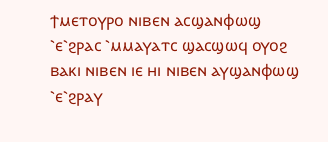ϯⲙⲉⲧⲟⲩⲣⲟ ⲛⲓⲃⲉⲛ ⲁⲥϣⲁⲛⲫⲱϣ ⳿ⲉ⳿ϩⲣⲁⲥ ⳿ⲙⲙⲁⲩⲁⲧⲥ ϣⲁⲥϣⲱϥ ⲟⲩⲟϩ ⲃⲁⲕⲓ ⲛⲓⲃⲉⲛ ⲓⲉ ⲏⲓ ⲛⲓⲃⲉⲛ ⲁⲩϣⲁⲛⲫⲱϣ ⳿ⲉ⳿ϩⲣⲁⲩ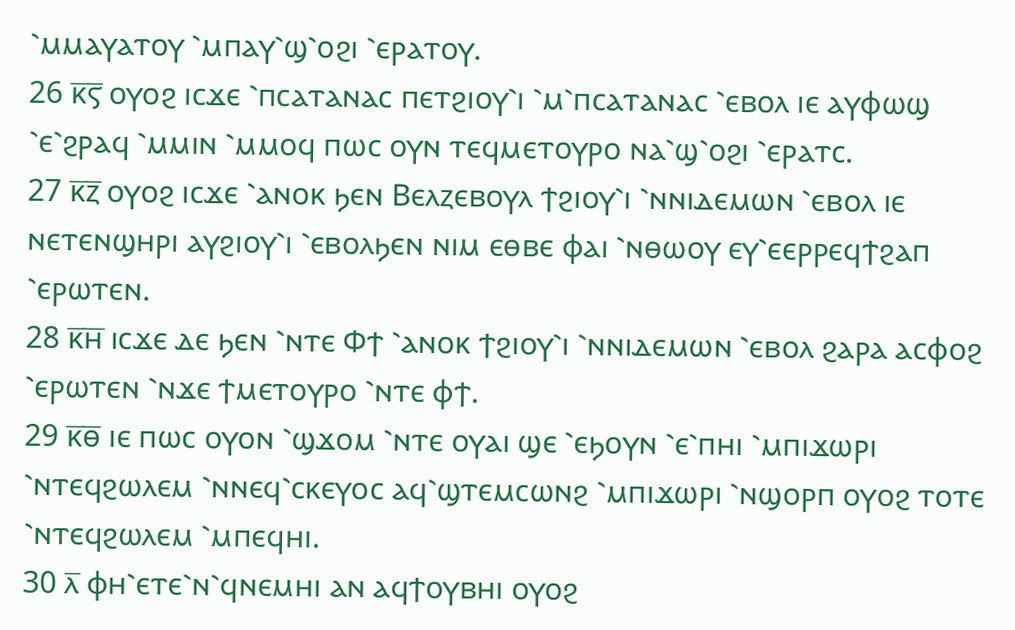⳿ⲙⲙⲁⲩⲁⲧⲟⲩ ⳿ⲙⲡⲁⲩ⳿ϣ⳿ⲟϩⲓ ⳿ⲉⲣⲁⲧⲟⲩ.
26 ⲕ̅ⲋ̅ ⲟⲩⲟϩ ⲓⲥϫⲉ ⳿ⲡⲥⲁⲧⲁⲛⲁⲥ ⲡⲉⲧϩⲓⲟⲩ⳿ⲓ ⳿ⲙ⳿ⲡⲥⲁⲧⲁⲛⲁⲥ ⳿ⲉⲃⲟⲗ ⲓⲉ ⲁⲩⲫⲱϣ ⳿ⲉ⳿ϩⲣⲁϥ ⳿ⲙⲙⲓⲛ ⳿ⲙⲙⲟϥ ⲡⲱⲥ ⲟⲩⲛ ⲧⲉϥⲙⲉⲧⲟⲩⲣⲟ ⲛⲁ⳿ϣ⳿ⲟϩⲓ ⳿ⲉⲣⲁⲧⲥ.
27 ⲕ̅ⲍ̅ ⲟⲩⲟϩ ⲓⲥϫⲉ ⳿ⲁⲛⲟⲕ ϧⲉⲛ Ⲃⲉⲗⲍⲉⲃⲟⲩⲗ ϯϩⲓⲟⲩ⳿ⲓ ⳿ⲛⲛⲓⲇⲉⲙⲱⲛ ⳿ⲉⲃⲟⲗ ⲓⲉ ⲛⲉⲧⲉⲛϣⲏⲣⲓ ⲁⲩϩⲓⲟⲩ⳿ⲓ ⳿ⲉⲃⲟⲗϧⲉⲛ ⲛⲓⲙ ⲉⲑⲃⲉ ⲫⲁⲓ ⳿ⲛⲑⲱⲟⲩ ⲉⲩ⳿ⲉⲉⲣⲣⲉϥϯϩⲁⲡ ⳿ⲉⲣⲱⲧⲉⲛ.
28 ⲕ̅ⲏ̅ ⲓⲥϫⲉ ⲇⲉ ϧⲉⲛ ⳿ⲛⲧⲉ Ⲫϯ ⳿ⲁⲛⲟⲕ ϯϩⲓⲟⲩ⳿ⲓ ⳿ⲛⲛⲓⲇⲉⲙⲱⲛ ⳿ⲉⲃⲟⲗ ϩⲁⲣⲁ ⲁⲥⲫⲟϩ ⳿ⲉⲣⲱⲧⲉⲛ ⳿ⲛϫⲉ ϯⲙⲉⲧⲟⲩⲣⲟ ⳿ⲛⲧⲉ ⲫϯ.
29 ⲕ̅ⲑ̅ ⲓⲉ ⲡⲱⲥ ⲟⲩⲟⲛ ⳿ϣϫⲟⲙ ⳿ⲛⲧⲉ ⲟⲩⲁⲓ ϣⲉ ⳿ⲉϧⲟⲩⲛ ⳿ⲉ⳿ⲡⲏⲓ ⳿ⲙⲡⲓϫⲱⲣⲓ ⳿ⲛⲧⲉϥϩⲱⲗⲉⲙ ⳿ⲛⲛⲉϥ⳿ⲥⲕⲉⲩⲟⲥ ⲁϥ⳿ϣⲧⲉⲙⲥⲱⲛϩ ⳿ⲙⲡⲓϫⲱⲣⲓ ⳿ⲛϣⲟⲣⲡ ⲟⲩⲟϩ ⲧⲟⲧⲉ ⳿ⲛⲧⲉϥϩⲱⲗⲉⲙ ⳿ⲙⲡⲉϥⲏⲓ.
30 ⲗ̅ ⲫⲏ⳿ⲉⲧⲉ⳿ⲛ⳿ϥⲛⲉⲙⲏⲓ ⲁⲛ ⲁϥϯⲟⲩⲃⲏⲓ ⲟⲩⲟϩ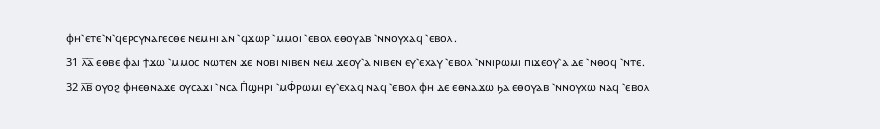ⲫⲏ⳿ⲉⲧⲉ⳿ⲛ⳿ϥⲉⲣⲥⲩⲛⲁⲅⲉⲥⲑⲉ ⲛⲉⲙⲏⲓ ⲁⲛ ⳿ϥϫⲱⲣ ⳿ⲙⲙⲟⲓ ⳿ⲉⲃⲟⲗ ⲉⲑⲟⲩⲁⲃ ⳿ⲛⲛⲟⲩⲭⲁϥ ⳿ⲉⲃⲟⲗ.
31 ⲗ̅ⲁ̅ ⲉⲑⲃⲉ ⲫⲁⲓ ϯϫⲱ ⳿ⲙⲙⲟⲥ ⲛⲱⲧⲉⲛ ϫⲉ ⲛⲟⲃⲓ ⲛⲓⲃⲉⲛ ⲛⲉⲙ ϫⲉⲟⲩ⳿ⲁ ⲛⲓⲃⲉⲛ ⲉⲩ⳿ⲉⲭⲁⲩ ⳿ⲉⲃⲟⲗ ⳿ⲛⲛⲓⲣⲱⲙⲓ ⲡⲓϫⲉⲟⲩ⳿ⲁ ⲇⲉ ⳿ⲛⲑⲟϥ ⳿ⲛⲧⲉ.
32 ⲗ̅ⲃ̅ ⲟⲩⲟϩ ⲫⲏⲉⲑⲛⲁϫⲉ ⲟⲩⲥⲁϫⲓ ⳿ⲛⲥⲁ Ⲡ̇ϣⲏⲣⲓ ⳿ⲙⲪ̇ⲣⲱⲙⲓ ⲉⲩ⳿ⲉⲭⲁϥ ⲛⲁϥ ⳿ⲉⲃⲟⲗ ⲫⲏ ⲇⲉ ⲉⲑⲛⲁϫⲱ ϧⲁ ⲉⲑⲟⲩⲁⲃ ⳿ⲛⲛⲟⲩⲭⲱ ⲛⲁϥ ⳿ⲉⲃⲟⲗ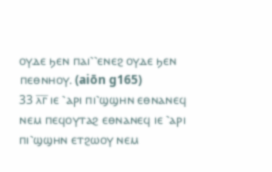ⲟⲩⲇⲉ ϧⲉⲛ ⲡⲁⲓ⳿⳿ⲉⲛⲉϩ ⲟⲩⲇⲉ ϧⲉⲛ ⲡⲉⲑⲛⲏⲟⲩ. (aiōn g165)
33 ⲗ̅ⲅ̅ ⲓⲉ ⳿ⲁⲣⲓ ⲡⲓ⳿ϣϣⲏⲛ ⲉⲑⲛⲁⲛⲉϥ ⲛⲉⲙ ⲡⲉϥⲟⲩⲧⲁϩ ⲉⲑⲛⲁⲛⲉϥ ⲓⲉ ⳿ⲁⲣⲓ ⲡⲓ⳿ϣϣⲏⲛ ⲉⲧϩⲱⲟⲩ ⲛⲉⲙ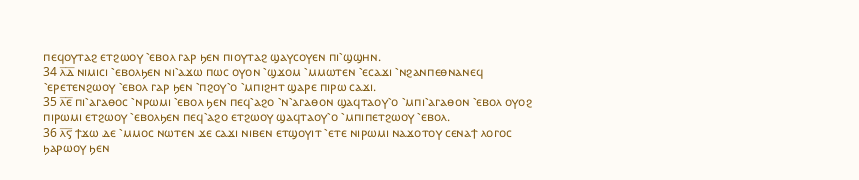ⲡⲉϥⲟⲩⲧⲁϩ ⲉⲧϩⲱⲟⲩ ⳿ⲉⲃⲟⲗ ⲅⲁⲣ ϧⲉⲛ ⲡⲓⲟⲩⲧⲁϩ ϣⲁⲩⲥⲟⲩⲉⲛ ⲡⲓ⳿ϣϣⲏⲛ.
34 ⲗ̅ⲇ̅ ⲛⲓⲙⲓⲥⲓ ⳿ⲉⲃⲟⲗϧⲉⲛ ⲛⲓ⳿ⲁϫⲱ ⲡⲱⲥ ⲟⲩⲟⲛ ⳿ϣϫⲟⲙ ⳿ⲙⲙⲱⲧⲉⲛ ⳿ⲉⲥⲁϫⲓ ⳿ⲛϩⲁⲛⲡⲉⲑⲛⲁⲛⲉϥ ⳿ⲉⲣⲉⲧⲉⲛϩⲱⲟⲩ ⳿ⲉⲃⲟⲗ ⲅⲁⲣ ϧⲉⲛ ⳿ⲡϩⲟⲩ⳿ⲟ ⳿ⲙⲡⲓϩⲏⲧ ϣⲁⲣⲉ ⲡⲓⲣⲱ ⲥⲁϫⲓ.
35 ⲗ̅ⲉ̅ ⲡⲓ⳿ⲁⲅⲁⲑⲟⲥ ⳿ⲛⲣⲱⲙⲓ ⳿ⲉⲃⲟⲗ ϧⲉⲛ ⲡⲉϥ⳿ⲁϩⲟ ⳿ⲛ⳿ⲁⲅⲁⲑⲟⲛ ϣⲁϥⲧⲁⲟⲩ⳿ⲟ ⳿ⲙⲡⲓ⳿ⲁⲅⲁⲑⲟⲛ ⳿ⲉⲃⲟⲗ ⲟⲩⲟϩ ⲡⲓⲣⲱⲙⲓ ⲉⲧϩⲱⲟⲩ ⳿ⲉⲃⲟⲗϧⲉⲛ ⲡⲉϥ⳿ⲁϩⲟ ⲉⲧϩⲱⲟⲩ ϣⲁϥⲧⲁⲟⲩ⳿ⲟ ⳿ⲙⲡⲓⲡⲉⲧϩⲱⲟⲩ ⳿ⲉⲃⲟⲗ.
36 ⲗ̅ⲋ̅ ϯϫⲱ ⲇⲉ ⳿ⲙⲙⲟⲥ ⲛⲱⲧⲉⲛ ϫⲉ ⲥⲁϫⲓ ⲛⲓⲃⲉⲛ ⲉⲧϣⲟⲩⲓⲧ ⳿ⲉⲧⲉ ⲛⲓⲣⲱⲙⲓ ⲛⲁϫⲟⲧⲟⲩ ⲥⲉⲛⲁϯ ⲗⲟⲅⲟⲥ ϧⲁⲣⲱⲟⲩ ϧⲉⲛ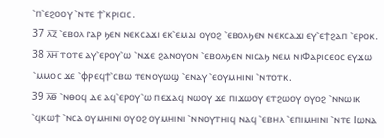⳿ⲡ⳿ⲉϩⲟⲟⲩ ⳿ⲛⲧⲉ ϯ⳿ⲕⲣⲓⲥⲓⲥ.
37 ⲗ̅ⲍ̅ ⳿ⲉⲃⲟⲗ ⲅⲁⲣ ϧⲉⲛ ⲛⲉⲕⲥⲁϫⲓ ⲉⲕ⳿ⲉⲙⲁⲓ ⲟⲩⲟϩ ⳿ⲉⲃⲟⲗϧⲉⲛ ⲛⲉⲕⲥⲁϫⲓ ⲉⲩ⳿ⲉϯϩⲁⲡ ⳿ⲉⲣⲟⲕ.
38 ⲗ̅ⲏ̅ ⲧⲟⲧⲉ ⲁⲩ⳿ⲉⲣⲟⲩ⳿ⲱ ⳿ⲛϫⲉ ϩⲁⲛⲟⲩⲟⲛ ⳿ⲉⲃⲟⲗϧⲉⲛ ⲛⲓⲥⲁϧ ⲛⲉⲙ ⲛⲓⲪⲁⲣⲓⲥⲉⲟⲥ ⲉⲩϫⲱ ⳿ⲙⲙⲟⲥ ϫⲉ ⳿ⲫⲣⲉϥϯ⳿ⲥⲃⲱ ⲧⲉⲛⲟⲩⲱϣ ⳿ⲉⲛⲁⲩ ⳿ⲉⲟⲩⲙⲏⲓⲛⲓ ⳿ⲛⲧⲟⲧⲕ.
39 ⲗ̅ⲑ̅ ⳿ⲛⲑⲟϥ ⲇⲉ ⲁϥ⳿ⲉⲣⲟⲩ⳿ⲱ ⲡⲉϫⲁϥ ⲛⲱⲟⲩ ϫⲉ ⲡⲓϫⲱⲟⲩ ⲉⲧϩⲱⲟⲩ ⲟⲩⲟϩ ⳿ⲛⲛⲱⲓⲕ ⳿ϥⲕⲱϯ ⳿ⲛⲥⲁ ⲟⲩⲙⲏⲓⲛⲓ ⲟⲩⲟϩ ⲟⲩⲙⲏⲓⲛⲓ ⳿ⲛⲛⲟⲩⲧⲏⲓϥ ⲛⲁϥ ⳿ⲉⲃⲏⲗ ⳿ⲉⲡⲓⲙⲏⲓⲛⲓ ⳿ⲛⲧⲉ Ⲓⲱⲛⲁ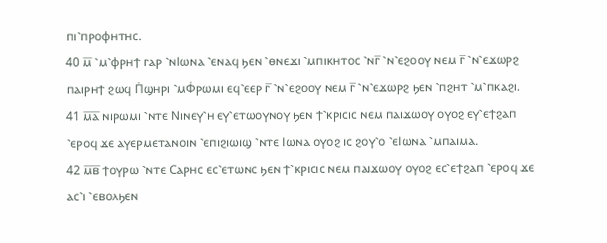ⲡⲓ⳿ⲡⲣⲟⲫⲏⲧⲏⲥ.
40 ⲙ̅ ⳿ⲙ⳿ⲫⲣⲏϯ ⲅⲁⲣ ⳿ⲛⲒⲱⲛⲁ ⳿ⲉⲛⲁϥ ϧⲉⲛ ⳿ⲑⲛⲉϫⲓ ⳿ⲙⲡⲓⲕⲏⲧⲟⲥ ⳿ⲛⲅ̅ ⳿ⲛ⳿ⲉϩⲟⲟⲩ ⲛⲉⲙ ⲅ̅ ⳿ⲛ⳿ⲉϫⲱⲣϩ ⲡⲁⲓⲣⲏϯ ϩⲱϥ Ⲡ̇ϣⲏⲣⲓ ⳿ⲙⲪ̇ⲣⲱⲙⲓ ⲉϥ⳿ⲉⲉⲣ ⲅ̅ ⳿ⲛ⳿ⲉϩⲟⲟⲩ ⲛⲉⲙ ⲅ̅ ⳿ⲛ⳿ⲉϫⲱⲣϩ ϧⲉⲛ ⳿ⲡϩⲏⲧ ⳿ⲙ⳿ⲡⲕⲁϩⲓ.
41 ⲙ̅ⲁ̅ ⲛⲓⲣⲱⲙⲓ ⳿ⲛⲧⲉ Ⲛⲓⲛⲉⲩ⳿ⲏ ⲉⲩ⳿ⲉⲧⲱⲟⲩⲛⲟⲩ ϧⲉⲛ ϯ⳿ⲕⲣⲓⲥⲓⲥ ⲛⲉⲙ ⲡⲁⲓϫⲱⲟⲩ ⲟⲩⲟϩ ⲉⲩ⳿ⲉϯϩⲁⲡ ⳿ⲉⲣⲟϥ ϫⲉ ⲁⲩⲉⲣⲙⲉⲧⲁⲛⲟⲓⲛ ⳿ⲉⲡⲓϩⲓⲱⲓϣ ⳿ⲛⲧⲉ Ⲓⲱⲛⲁ ⲟⲩⲟϩ ⲓⲥ ϩⲟⲩ⳿ⲟ ⳿ⲉⲒⲱⲛⲁ ⳿ⲙⲡⲁⲓⲙⲁ.
42 ⲙ̅ⲃ̅ ϯⲟⲩⲣⲱ ⳿ⲛⲧⲉ Ⲥⲁⲣⲏⲥ ⲉⲥ⳿ⲉⲧⲱⲛⲥ ϧⲉⲛ ϯ⳿ⲕⲣⲓⲥⲓⲥ ⲛⲉⲙ ⲡⲁⲓϫⲱⲟⲩ ⲟⲩⲟϩ ⲉⲥ⳿ⲉϯϩⲁⲡ ⳿ⲉⲣⲟϥ ϫⲉ ⲁⲥ⳿ⲓ ⳿ⲉⲃⲟⲗϧⲉⲛ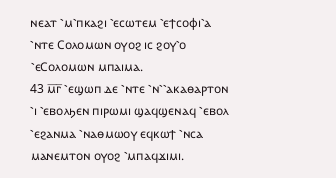ⲛⲉⲁⲧ ⳿ⲙ⳿ⲡⲕⲁϩⲓ ⳿ⲉⲥⲱⲧⲉⲙ ⳿ⲉϯⲥⲟⲫⲓ⳿ⲁ ⳿ⲛⲧⲉ Ⲥⲟⲗⲟⲙⲱⲛ ⲟⲩⲟϩ ⲓⲥ ϩⲟⲩ⳿ⲟ ⳿ⲉⲤⲟⲗⲟⲙⲱⲛ ⲙⲡⲁⲓⲙⲁ.
43 ⲙ̅ⲅ̅ ⳿ⲉϣⲱⲡ ⲇⲉ ⳿ⲛⲧⲉ ⳿ⲛ⳿⳿ⲁⲕⲁⲑⲁⲣⲧⲟⲛ ⳿ⲓ ⳿ⲉⲃⲟⲗϧⲉⲛ ⲡⲓⲣⲱⲙⲓ ϣⲁϥϣⲉⲛⲁϥ ⳿ⲉⲃⲟⲗ ⳿ⲉϩⲁⲛⲙⲁ ⳿ⲛⲁⲑⲙⲱⲟⲩ ⲉϥⲕⲱϯ ⳿ⲛⲥⲁ ⲙⲁⲛⲉⲙⲧⲟⲛ ⲟⲩⲟϩ ⳿ⲙⲡⲁϥϫⲓⲙⲓ.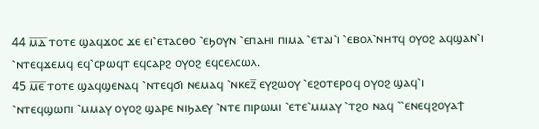44 ⲙ̅ⲇ̅ ⲧⲟⲧⲉ ϣⲁϥϫⲟⲥ ϫⲉ ⲉⲓ⳿ⲉⲧⲁⲥⲑⲟ ⳿ⲉϧⲟⲩⲛ ⳿ⲉⲡⲁⲏⲓ ⲡⲓⲙⲁ ⳿ⲉⲧⲁⲓ⳿ⲓ ⳿ⲉⲃⲟⲗ⳿ⲛⲏⲧϥ ⲟⲩⲟϩ ⲁϥϣⲁⲛ⳿ⲓ ⳿ⲛⲧⲉϥϫⲉⲙϥ ⲉϥ⳿ⲥⲣⲱϥⲧ ⲉϥⲥⲁⲣϩ ⲟⲩⲟϩ ⲉϥⲥⲉⲗⲥⲱⲗ.
45 ⲙ̅ⲉ̅ ⲧⲟⲧⲉ ϣⲁϥϣⲉⲛⲁϥ ⳿ⲛⲧⲉϥϭⲓ ⲛⲉⲙⲁϥ ⳿ⲛⲕⲉⲍ̅ ⲉⲩϩⲱⲟⲩ ⳿ⲉϩⲟⲧⲉⲣⲟϥ ⲟⲩⲟϩ ϣⲁϥ⳿ⲓ ⳿ⲛⲧⲉϥϣⲱⲡⲓ ⳿ⲙⲙⲁⲩ ⲟⲩⲟϩ ϣⲁⲣⲉ ⲛⲓϧⲁⲉⲩ ⳿ⲛⲧⲉ ⲡⲓⲣⲱⲙⲓ ⳿ⲉⲧⲉ⳿ⲙⲙⲁⲩ ⳿ⲧϩⲟ ⲛⲁϥ ⳿⳿ⲉⲛⲉϥϩⲟⲩⲁϯ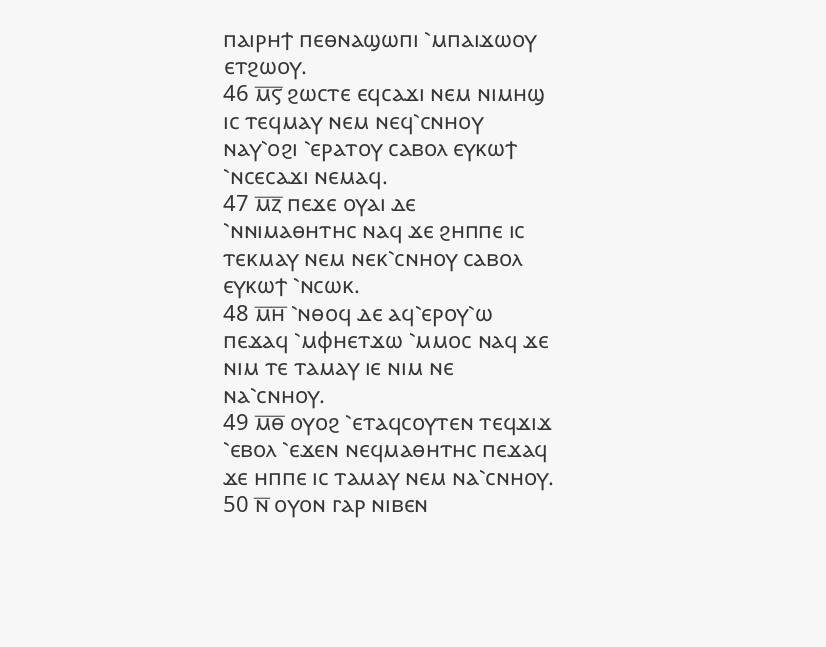ⲡⲁⲓⲣⲏϯ ⲡⲉⲑⲛⲁϣⲱⲡⲓ ⳿ⲙⲡⲁⲓϫⲱⲟⲩ ⲉⲧϩⲱⲟⲩ.
46 ⲙ̅ⲋ̅ ϩⲱⲥⲧⲉ ⲉϥⲥⲁϫⲓ ⲛⲉⲙ ⲛⲓⲙⲏϣ ⲓⲥ ⲧⲉϥⲙⲁⲩ ⲛⲉⲙ ⲛⲉϥ⳿ⲥⲛⲏⲟⲩ ⲛⲁⲩ⳿ⲟϩⲓ ⳿ⲉⲣⲁⲧⲟⲩ ⲥⲁⲃⲟⲗ ⲉⲩⲕⲱϯ ⳿ⲛⲥⲉⲥⲁϫⲓ ⲛⲉⲙⲁϥ.
47 ⲙ̅ⲍ̅ ⲡⲉϫⲉ ⲟⲩⲁⲓ ⲇⲉ ⳿ⲛⲛⲓⲙⲁⲑⲏⲧⲏⲥ ⲛⲁϥ ϫⲉ ϩⲏⲡⲡⲉ ⲓⲥ ⲧⲉⲕⲙⲁⲩ ⲛⲉⲙ ⲛⲉⲕ⳿ⲥⲛⲏⲟⲩ ⲥⲁⲃⲟⲗ ⲉⲩⲕⲱϯ ⳿ⲛⲥⲱⲕ.
48 ⲙ̅ⲏ̅ ⳿ⲛⲑⲟϥ ⲇⲉ ⲁϥ⳿ⲉⲣⲟⲩ⳿ⲱ ⲡⲉϫⲁϥ ⳿ⲙⲫⲏⲉⲧϫⲱ ⳿ⲙⲙⲟⲥ ⲛⲁϥ ϫⲉ ⲛⲓⲙ ⲧⲉ ⲧⲁⲙⲁⲩ ⲓⲉ ⲛⲓⲙ ⲛⲉ ⲛⲁ⳿ⲥⲛⲏⲟⲩ.
49 ⲙ̅ⲑ̅ ⲟⲩⲟϩ ⳿ⲉⲧⲁϥⲥⲟⲩⲧⲉⲛ ⲧⲉϥϫⲓϫ ⳿ⲉⲃⲟⲗ ⳿ⲉϫⲉⲛ ⲛⲉϥⲙⲁⲑⲏⲧⲏⲥ ⲡⲉϫⲁϥ ϫⲉ ⲏⲡⲡⲉ ⲓⲥ ⲧⲁⲙⲁⲩ ⲛⲉⲙ ⲛⲁ⳿ⲥⲛⲏⲟⲩ.
50 ⲛ̅ ⲟⲩⲟⲛ ⲅⲁⲣ ⲛⲓⲃⲉⲛ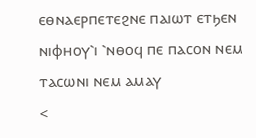ⲉⲑⲛⲁⲉⲣⲡⲉⲧⲉϩⲛⲉ ⲡⲁⲓⲱⲧ ⲉⲧϧⲉⲛ ⲛⲓⲫⲏⲟⲩ⳿ⲓ ⳿ⲛⲑⲟϥ ⲡⲉ ⲡⲁⲥⲟⲛ ⲛⲉⲙ ⲧⲁⲥⲱⲛⲓ ⲛⲉⲙ ⲁⲙⲁⲩ
<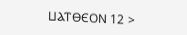ⳘⲀⲦⲐⲈⲞⲚ 12 >